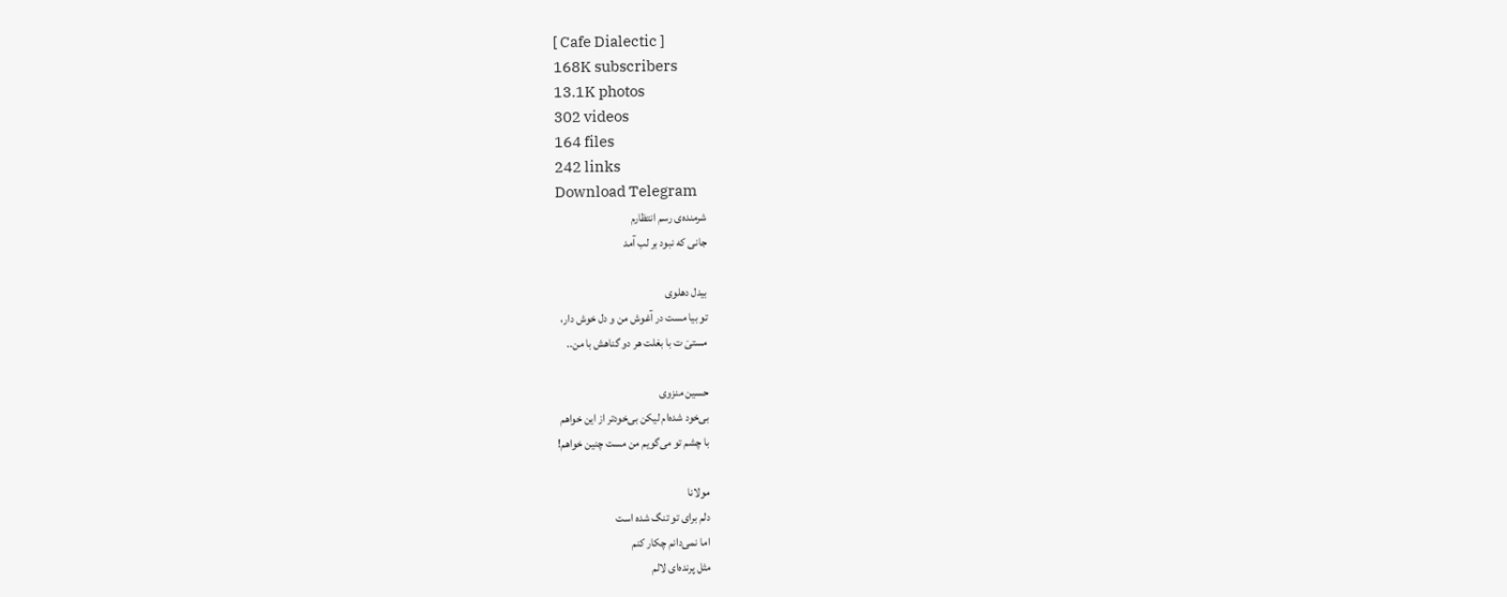[ Cafe Dialectic ]
168K subscribers
13.1K photos
302 videos
164 files
242 links
Download Telegram
شرمنده‌ی رسم انتظارم
جانی‌ که نبود بر لب آمد

بیدل دهلوی
تو بیا مست در آغوش من و دل خوش دار،
مستیَ ت با بغلت هر دو گناهش با من..

حسین منزوی
بی‌خود شده‌ام لیکن بی‌خودتر از این خواهم
با چشم تو می‌گویم من مست چنین خواهم!

مولانا
دلم برای تو تنگ شده است
اما نمی‌دانم چکار کنم
مثل پرنده‌ای لالم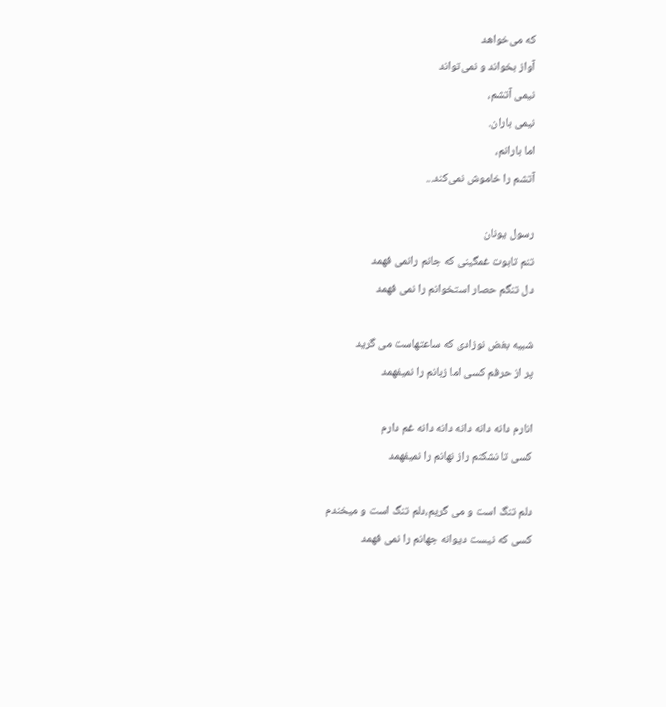که می‌خواهد
آواز بخواند و نمی‌تواند
نیمی آتشم،
نیمی باران.
اما بارانم،
آتشم را خاموش نمی‌کند...

رسول یونان
تنم تابوت غمگینی که جانم رانمی فهمد
دل تنگم حصار استخوانم را نمی فهمد

شبیه بغض نوزادی که ساعتهاست می گرید
پر از حرفم کسی اما زبانم را نمیفهمد

انارم دانه دانه دانه دانه دانه غم دارم
کسی تا نشکنم راز نهانم را نمیفهمد

دلم تنگ است و می گریم،دلم تنگ است و میخندم
کسی که نیست دیوانه جهانم را نمی فهمد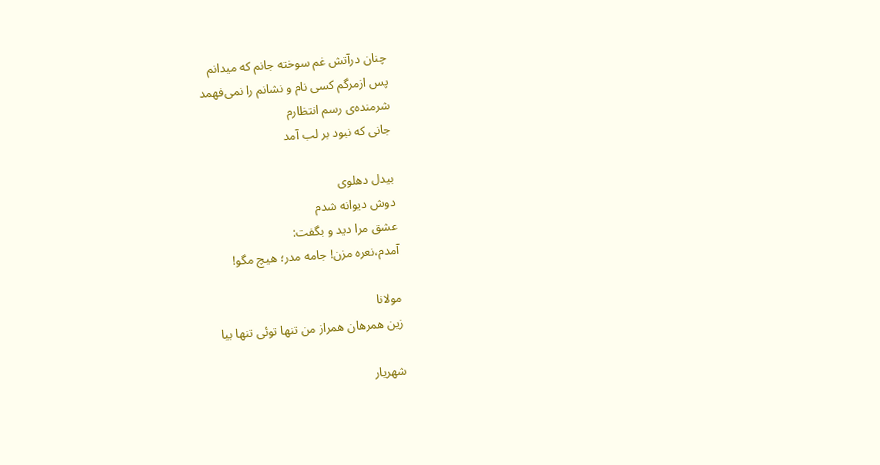چنان درآتش غم سوخته جانم که میدانم
پس ازمرگم کسی نام و نشانم را نمی‌فهمد
شرمنده‌ی رسم انتظارم
جانی‌ که نبود بر لب آمد

بیدل دهلوی
دوش دیوانه شدم
عشق مرا دید و بگفت:
آمدم،نعره مزن! جامه مدر؛ هیچ مگو!

مولانا
زین همرهان همراز من تنها توئی تنها بیا

شهریار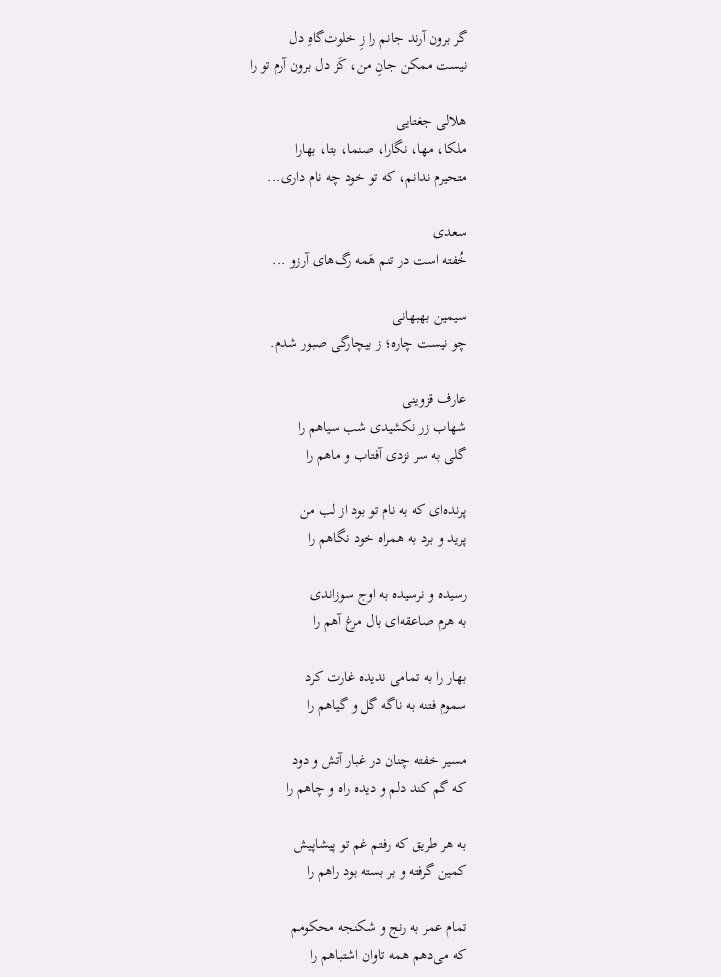گر برون آرند جانم را زِ خلوت‌گاهِ دل
نیست ممکن جانِ من، کَز دل برون آرم تو را

هلالی جغتایی
ملکا، مها، نگارا، صنما، بتا، بهارا
متحیرم ندانم، که تو خود چه نام داری...

سعدی
خُفته است در تنم هَمه رگ‌های آرزو ...

سیمین بهبهانی
چو نیست چاره؛ ز بیچارگی صبور شدم.

عارف قزوینی
شهاب زر نکشیدی شب سیاهم را
گلی به سر نزدی آفتاب و ماهم را

پرنده‌ای که به نام تو بود از لب من
پرید و برد به همراه خود نگاهم را

رسیده و نرسیده به اوج سوزاندی
به هرم صاعقه‌ای بال مرغ آهم را

بهار را به تمامی ندیده غارت کرد
سموم فتنه به ناگه گل و گیاهم را

مسیر خفته چنان در غبار آتش و دود
که گم کند دلم و دیده راه و چاهم را

به هر طریق که رفتم غم تو پیشاپیش
کمین گرفته و بر بسته بود راهم را

تمام عمر به رنج و شکنجه محکومم
که می‌دهم همه تاوان اشتباهم را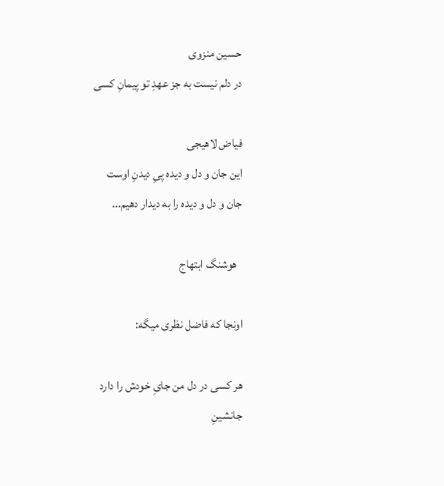حسین منزوی
در دلم نیست به جز عهدِ تو پیمانِ کسی

فیاض لاهیجی
این جان و دل و دیده پیِ دیدنِ اوست
جان و دل و دیده را به دیدار دهیم...

  هوشنگ ابتهاج

اونجا که فاضل نظری میگه:

هر کسی در دل من جایِ خودش را دارد
جانشینِ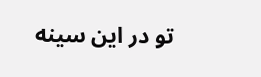تو در این سینه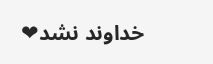خداوند نشد❤